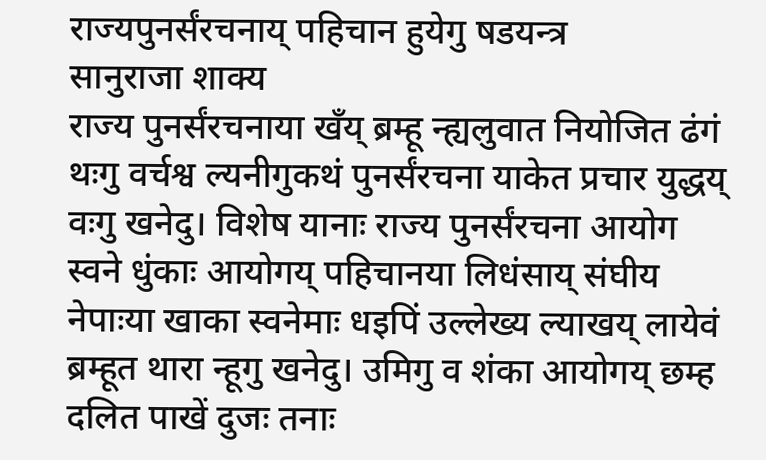राज्यपुनर्संरचनाय् पहिचान हुयेगु षडयन्त्र
सानुराजा शाक्य
राज्य पुनर्संरचनाया खँय् ब्रम्हू न्ह्यलुवात नियोजित ढंगं थःगु वर्चश्व ल्यनीगुकथं पुनर्संरचना याकेत प्रचार युद्धय् वःगु खनेदु। विशेष यानाः राज्य पुनर्संरचना आयोग स्वने धुंकाः आयोगय् पहिचानया लिधंसाय् संघीय नेपाःया खाका स्वनेमाः धइपिं उल्लेख्य ल्याखय् लायेवं ब्रम्हूत थारा न्हूगु खनेदु। उमिगु व शंका आयोगय् छम्ह दलित पाखें दुजः तनाः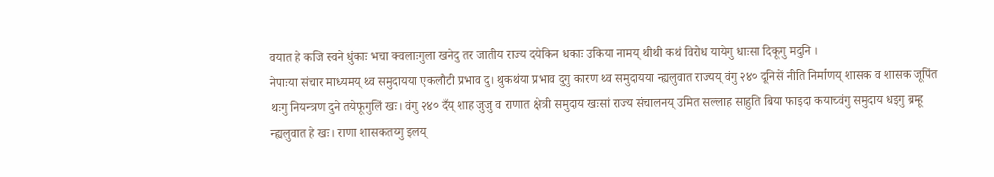वयात हे कजि स्वने धुंकाः भचा क्वलाःगुला खनेदु तर जातीय राज्य दयेकिन धकाः उकिया नामय् थीथी कथं विरोध यायेगु धाःसा दिकूगु मदुनि ।
नेपाःया संचार माध्यमय् थ्व समुदायया एकलौटी प्रभाव दु। थुकथंया प्रभाव दुगु कारण थ्व समुदायया न्ह्यलुवात राज्यय् वंगु २४० दूनिसें नीति निर्माणय् शासक व शासक जूपिंत थःगु नियन्त्रण दुने तयेफूगुलिं खः। वंगु २४० दँय् शाह जुजु व राणात क्षेत्री समुदाय खःसां राज्य संचालनय् उमित सल्लाह साहुति बिया फाइदा कयाच्वंगु समुदाय धइगु ब्रम्हू न्ह्यलुवात हे खः। राणा शासकतय्गु इलय्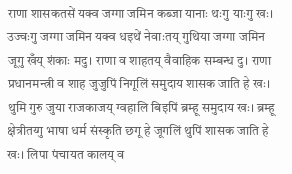राणा शासकतसें यक्व जग्गा जमिन कब्जा यानाः थःगु याःगु खः। उज्वःगु जग्गा जमिन यक्व धइथें नेवाःतय् गुथिया जग्गा जमिन जूगु खँय् शंकाः मदु। राणा व शाहतय् वैवाहिक सम्बन्ध दु। राणा प्रधानमन्त्री व शाह जुजुपिं निगूलिं समुदाय शासक जाति हे खः। थुमि गुरु जुया राजकाजय् ग्वहालि बिइपिं ब्रम्हू समुदाय खः। ब्रम्हू क्षेत्रीतय्गु भाषा धर्म संस्कृति छगू हे जूगलिं थुपिं शासक जाति हे खः। लिपा पंचायत कालय् व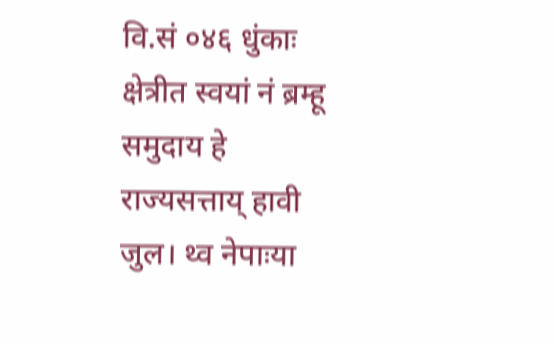वि.सं ०४६ धुंकाः क्षेत्रीत स्वयां नं ब्रम्हू समुदाय हे राज्यसत्ताय् हावी जुल। थ्व नेपाःया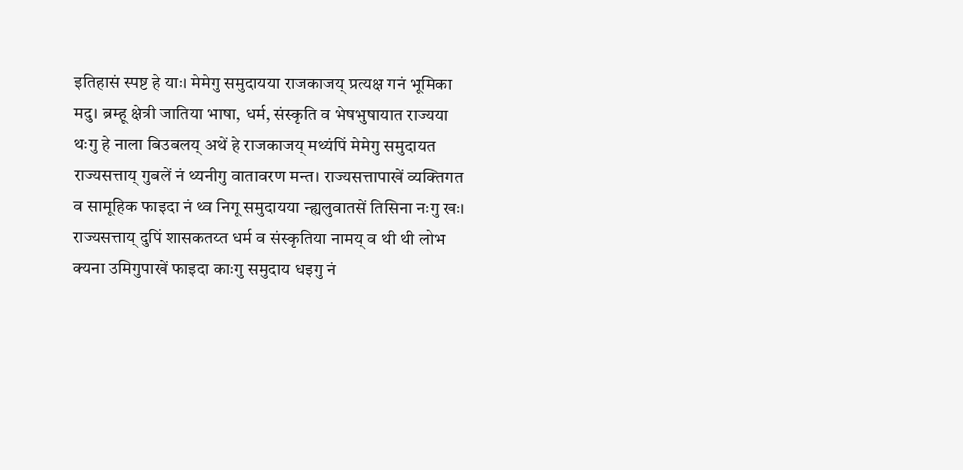इतिहासं स्पष्ट हे याः। मेमेगु समुदायया राजकाजय् प्रत्यक्ष गनं भूमिका मदु। ब्रम्हू क्षेत्री जातिया भाषा, धर्म, संस्कृति व भेषभुषायात राज्यया थःगु हे नाला बिउबलय् अथें हे राजकाजय् मथ्यंपिं मेमेगु समुदायत राज्यसत्ताय् गुबलें नं थ्यनीगु वातावरण मन्त। राज्यसत्तापाखें व्यक्तिगत व सामूहिक फाइदा नं थ्व निगू समुदायया न्ह्यलुवातसें तिसिना नःगु खः। राज्यसत्ताय् दुपिं शासकतय्त धर्म व संस्कृतिया नामय् व थी थी लोभ क्यना उमिगुपाखें फाइदा काःगु समुदाय धइगु नं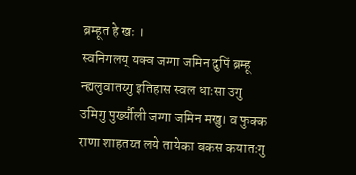ब्रम्हूत हे खः ।
स्वनिगलय् यक्व जग्गा जमिन दुपिं ब्रम्हू न्ह्यलुवातय्गु इतिहास स्वल धाःसा उगु उमिगु पुर्ख्यौली जग्गा जमिन मखु। व फुक्क राणा शाहतय्त लये तायेका बकस कयातःगु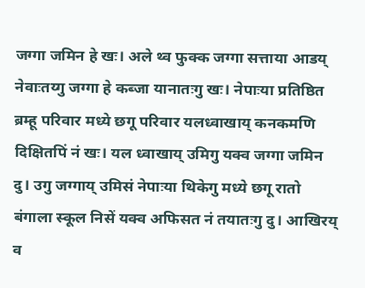जग्गा जमिन हे खः। अले थ्व फुक्क जग्गा सत्ताया आडय् नेवाःतय्गु जग्गा हे कब्जा यानातःगु खः। नेपाःया प्रतिष्ठित ब्रम्हू परिवार मध्ये छगू परिवार यलध्वाखाय् कनकमणि दिक्षितपिं नं खः। यल ध्वाखाय् उमिगु यक्व जग्गा जमिन दु। उगु जग्गाय् उमिसं नेपाःया थिकेगु मध्ये छगू रातो बंगाला स्कूल निसें यक्व अफिसत नं तयातःगु दु। आखिरय् व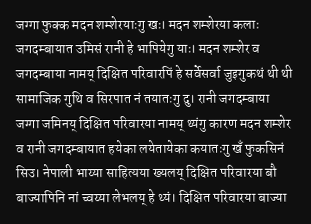जग्गा फुक्क मदन शम्शेरयाःगु खः। मदन शम्शेरया कलाः जगदम्बायात उमिसं रानी हे भापियेगु याः। मदन शम्शेर व जगदम्बाया नामय् दिक्षित परिवारपिं हे सर्वेसर्वा जुइगुकथं थी थी सामाजिक गुथि व सिरपात नं तयातःगु दु। रानी जगदम्बाया जग्गा जमिनय् दिक्षित परिवारया नामय् थ्यंगु कारण मदन शम्शेर व रानी जगदम्बायात हयेका लयेतायेका कयातःगु खँ फुकसिनं सिउ। नेपाली भाय्या साहित्यया ख्यलय् दिक्षित परिवारया बौ बाज्यापिनि नां च्वय्या लेभलय् हे थ्यं। दिक्षित परिवारया बाज्या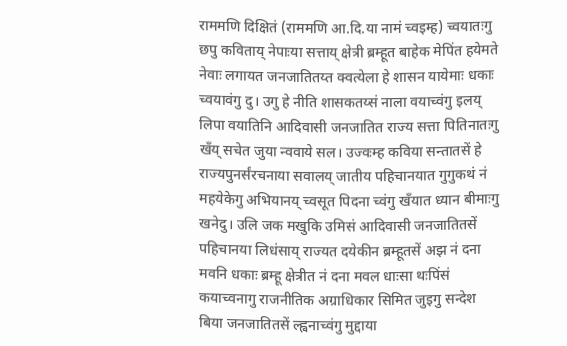राममणि दिक्षितं (राममणि आ.दि.या नामं च्वइम्ह) च्वयातःगु छपु कविताय् नेपाःया सत्ताय् क्षेत्री ब्रम्हूत बाहेक मेपिंत हयेमते नेवाः लगायत जनजातितय्त क्वत्येला हे शासन यायेमाः धकाः च्वयावंगु दु। उगु हे नीति शासकतय्सं नाला वयाच्वंगु इलय् लिपा वयातिनि आदिवासी जनजातित राज्य सत्ता पितिनातःगु खँय् सचेत जुया न्ववाये सल। उज्वःम्ह कविया सन्तातसें हे राज्यपुनर्संरचनाया सवालय् जातीय पहिचानयात गुगुकथं नं महयेकेगु अभियानय् च्वसूत पिदना च्वंगु खँयात ध्यान बीमाःगु खनेदु। उलि जक मखुकि उमिसं आदिवासी जनजातितसें पहिचानया लिधंसाय् राज्यत दयेकीन ब्रम्हूतसें अझ नं दना मवनि धकाः ब्रम्हू क्षेत्रीत नं दना मवल धाःसा थःपिंसं कयाच्वनागु राजनीतिक अग्राधिकार सिमित जुइगु सन्देश बिया जनजातितसें ल्ह्वनाच्वंगु मुद्दाया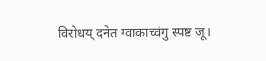विरोधय् दनेत ग्वाकाच्वंगु स्पष्ट जू।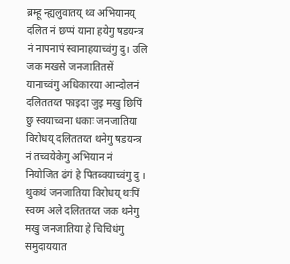ब्रम्हू न्ह्यलुवातय् थ्व अभियानय् दलित नं छप्पं याना हयेगु षडयन्त्र नं नापनापं स्वानाहयाच्वंगु दु। उलि जक मखसे जनजातितसें यानाच्वंगु अधिकारया आन्दोलनं दलिततय्त फाइदा जुइ मखु छिपिं छु स्वयाच्वना धकाः जनजातिया विरोधय् दलिततय्त थनेगु षडयन्त्र नं तच्वयेकेगु अभियान नं नियोजित ढंगं हे पितब्वयाच्वंगु दु ।
थुकथं जनजातिया विरोधय् थःपिं स्वय्म अले दलिततय्त जक थनेगु मखु जनजातिया हे चिचिधंगु समुदाययात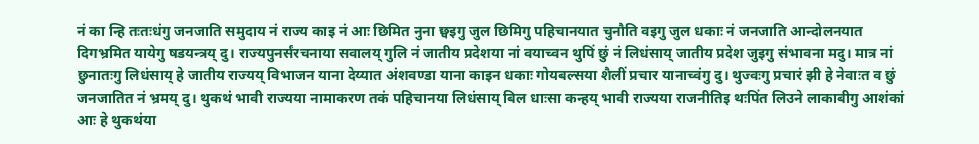नं का न्हि तःतःधंगु जनजाति समुदाय नं राज्य काइ नं आः छिमित नुना छ्वइगु जुल छिमिगु पहिचानयात चुनौति वइगु जुल धकाः नं जनजाति आन्दोलनयात दिगभ्रमित यायेगु षडयन्त्रय् दु। राज्यपुनर्संरचनाया सवालय् गुलि नं जातीय प्रदेशया नां वयाच्वन थुपिं छुं नं लिधंसाय् जातीय प्रदेश जुइगु संभावना मदु। मात्र नां छुनातःगु लिधंसाय् हे जातीय राज्यय् विभाजन याना देय्यात अंशवण्डा याना काइन धकाः गोयबल्सया शैलीं प्रचार यानाच्वंगु दु। थुज्वःगु प्रचारं झी हे नेवाःत व छुं जनजातित नं भ्रमय् दु। थुकथं भावी राज्यया नामाकरण तकं पहिचानया लिधंसाय् बिल धाःसा कन्हय् भावी राज्यया राजनीतिइ थःपिंत लिउने लाकाबीगु आशंकां आः हे थुकथंया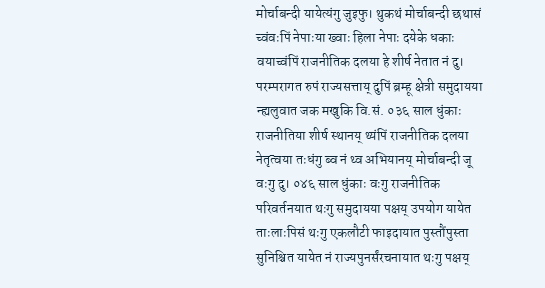मोर्चाबन्दी यायेत्यंगु जुइफु। थुकथं मोर्चाबन्दी छथासं च्वंवःपिं नेपाःया ख्वाः हिला नेपाः दयेके धकाः वयाच्वंपिं राजनीतिक दलया हे शीर्ष नेतात नं दु। परम्परागत रुपं राज्यसत्ताय् दुपिं ब्रम्हू क्षेत्री समुदायया न्ह्यलुवात जक मखुकि वि.सं. ०३६ साल धुंकाः राजनीतिया शीर्ष स्थानय् थ्यंपिं राजनीतिक दलया नेतृत्वया तःधंगु ब्व नं थ्व अभियानय् मोर्चाबन्दी जू वःगु दु। ०४६ साल धुंकाः वःगु राजनीतिक परिवर्तनयात थःगु समुदायया पक्षय् उपयोग यायेत ताःलाःपिसं थःगु एकलौटी फाइदायात पुस्तौंपुस्ता सुनिश्चित यायेत नं राज्यपुनर्संरचनायात थःगु पक्षय्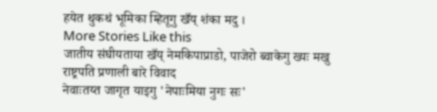हयेत थुकथं भूमिका म्हितूगु खँय् शंका मदु ।
More Stories Like this
जातीय संघीयताया खँय् नेमकिपाप्राडो, पाजेरो ब्वाकेगु ख्यः मखु
राष्ट्रपति प्रणाली बारे विवाद
नेवाःतय्त जागृत याइगु 'नेपाःमिया नुगः सः'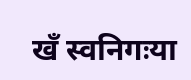खँ स्वनिगःया